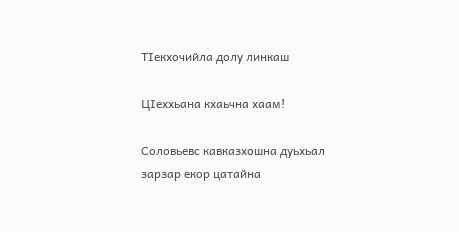ТIекхочийла долу линкаш

ЦIеххьана кхаьчна хаам!

Соловьевс кавказхошна дуьхьал зарзар екор цатайна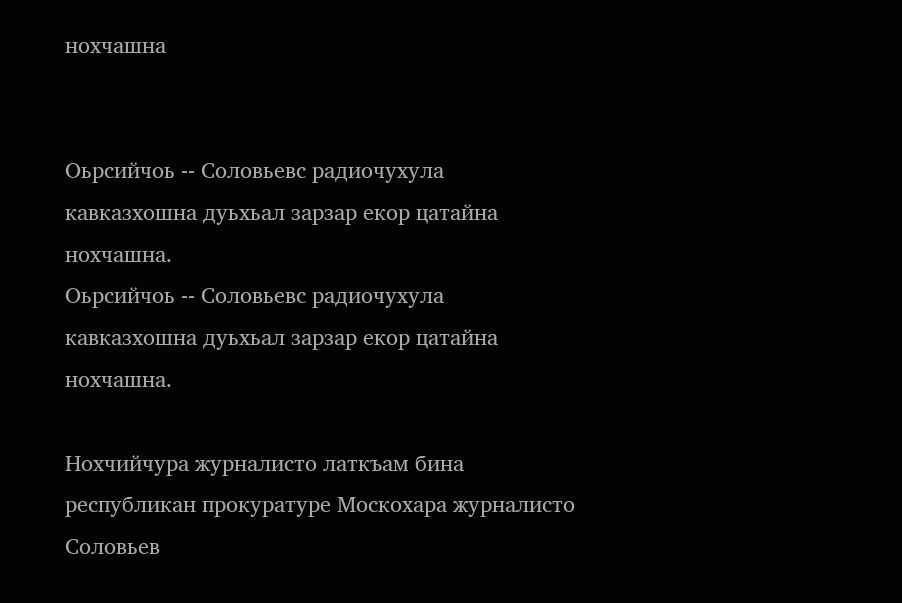нохчашна


Оьрсийчоь -- Соловьевс радиочухула кавказхошна дуьхьал зарзар екор цатайна нохчашна.
Оьрсийчоь -- Соловьевс радиочухула кавказхошна дуьхьал зарзар екор цатайна нохчашна.

Нохчийчура журналисто латкъам бина республикан прокуратуре Москохара журналисто Соловьев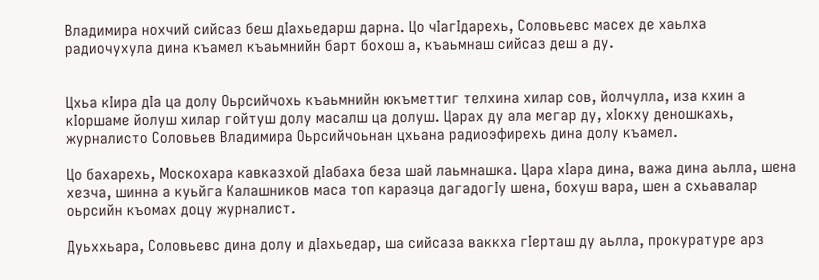Владимира нохчий сийсаз беш дIахьедарш дарна. Цо чIагIдарехь, Соловьевс масех де хаьлха радиочухула дина къамел къаьмнийн барт бохош а, къаьмнаш сийсаз деш а ду.


Цхьа кIира дIа ца долу Оьрсийчохь къаьмнийн юкъметтиг телхина хилар сов, йолчулла, иза кхин а кIоршаме йолуш хилар гойтуш долу масалш ца долуш. Царах ду ала мегар ду, хIокху деношкахь, журналисто Соловьев Владимира Оьрсийчоьнан цхьана радиоэфирехь дина долу къамел.

Цо бахарехь, Москохара кавказхой дIабаха беза шай лаьмнашка. Цара хIара дина, важа дина аьлла, шена хезча, шинна а куьйга Калашников маса топ караэца дагадогIу шена, бохуш вара, шен а схьавалар оьрсийн къомах доцу журналист.

Дуьххьара, Соловьевс дина долу и дIахьедар, ша сийсаза ваккха гIерташ ду аьлла, прокуратуре арз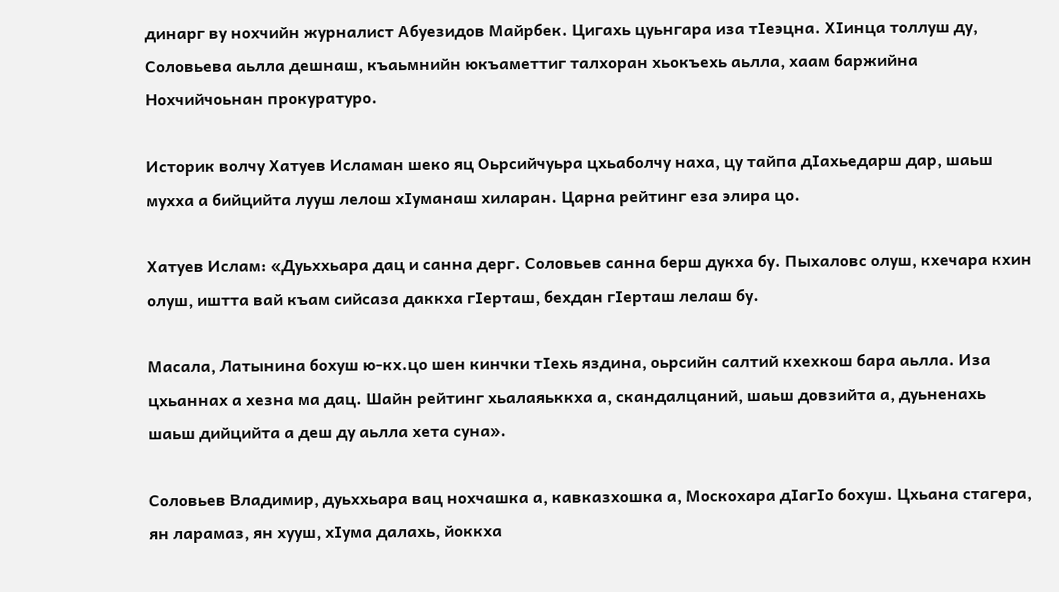динарг ву нохчийн журналист Абуезидов Майрбек. Цигахь цуьнгара иза тIеэцна. ХIинца толлуш ду, Соловьева аьлла дешнаш, къаьмнийн юкъаметтиг талхоран хьокъехь аьлла, хаам баржийна Нохчийчоьнан прокуратуро.

Историк волчу Хатуев Исламан шеко яц Оьрсийчуьра цхьаболчу наха, цу тайпа дIахьедарш дар, шаьш мухха а бийцийта лууш лелош хIуманаш хиларан. Царна рейтинг еза элира цо.

Хатуев Ислам: «Дуьххьара дац и санна дерг. Соловьев санна берш дукха бу. Пыхаловс олуш, кхечара кхин олуш, иштта вай къам сийсаза даккха гIерташ, бехдан гIерташ лелаш бу.

Масала, Латынина бохуш ю-кх.цо шен кинчки тIехь яздина, оьрсийн салтий кхехкош бара аьлла. Иза цхьаннах а хезна ма дац. Шайн рейтинг хьалаяьккха а, скандалцаний, шаьш довзийта а, дуьненахь шаьш дийцийта а деш ду аьлла хета суна».

Соловьев Владимир, дуьххьара вац нохчашка а, кавказхошка а, Москохара дIагIо бохуш. Цхьана стагера, ян ларамаз, ян хууш, хIума далахь, йоккха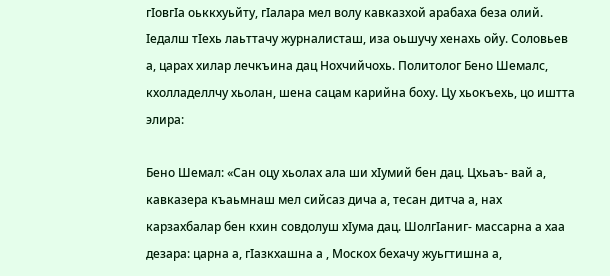гIовгIа оьккхуьйту, гIалара мел волу кавказхой арабаха беза олий. Iедалш тIехь лаьттачу журналисташ, иза оьшучу хенахь ойу. Соловьев а, царах хилар лечкъина дац Нохчийчохь. Политолог Бено Шемалс, кхолладеллчу хьолан, шена сацам карийна боху. Цу хьокъехь, цо иштта элира:

Бено Шемал: «Сан оцу хьолах ала ши хIумий бен дац. Цхьаъ- вай а, кавказера къаьмнаш мел сийсаз дича а, тесан дитча а, нах карзахбалар бен кхин совдолуш хIума дац. ШолгIаниг- массарна а хаа дезара: царна а, гIазкхашна а , Москох бехачу жуьгтишна а,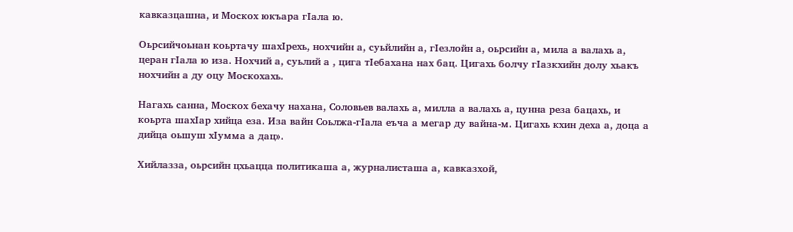кавказцашна, и Москох юкъара гIала ю.

Оьрсийчоьнан коьртачу шахIрехь, нохчийн а, суьйлийн а, гIезлойн а, оьрсийн а, мила а валахь а, церан гIала ю иза. Нохчий а, суьлий а , цига тIебахана нах бац. Цигахь болчу гIазкхийн долу хьакъ нохчийн а ду оцу Москохахь.

Нагахь санна, Москох бехачу нахана, Соловьев валахь а, милла а валахь а, цунна реза бацахь, и коьрта шахIар хийца еза. Иза вайн Соьлжа-гIала еъча а мегар ду вайна-м. Цигахь кхин деха а, доца а дийца оьшуш хIумма а дац».

Хийлазза, оьрсийн цхьацца политикаша а, журналисташа а, кавказхой,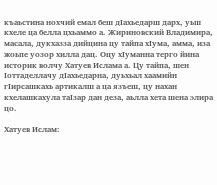къаьстина нохчий емал беш дIахьедарш дарх, уьш кхеле ца белла цхьаммо а. Жириновский Владимира, масала, дукхазза дийцина цу тайпа хIума, амма, иза жоьпе уозор хилла дац. Оцу хIуманна терго йина историк волчу Хатуев Ислама а. Цу тайпа, шен Iоттаделлачу дIахьедарна, дуьхьал хаамийн гIирсашкахь артикалш а ца язъеш, цу нахан кхелашкахула таIзар дан деза, аьлла хета шена элира цо.

Хатуев Ислам: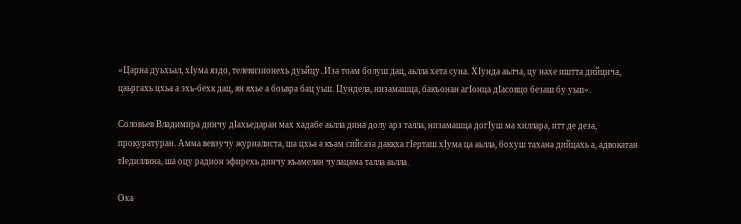«Царна дуьхьал, хIума яздо, телевизионехь дуьйцу..Иза тоам болуш дац, аьлла хета суна. ХIунда аьлча, цу нахе иштта дийцича, цаьргахь цхьа а эхь-бехк дац, ян яхье а боьвра бац уьш. Цундела, низамашца, бакъонан агIонца дIасовцо безаш бу уьш».

Соловьев Владимира динчу дIахьедаран мах хадабе аьлла дина долу арз талла, низамашца догIуш ма хиллара, итт де деза, прокуратуран. Амма вевзучу журналиста, ша цхьа а къам сийсаза даккха гIерташ хIума ца аьлла, бохуш тахана дийцахь а, адвокатан тIедиллина, ша оцу радион эфирехь динчу къамелан чулацама талла аьлла.

Оха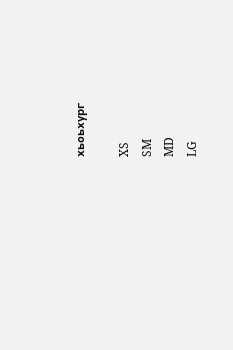хьоьхург

XS
SM
MD
LG